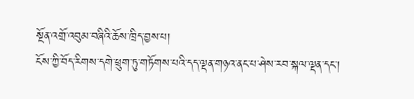སྔོན་འགྲོ་འབུམ་བཞིའི་ཆོས་ཁྲིད་བྱས་པ།
ངོས་ཀྱི་བོད་རིགས་དགེ་ཕྲུག་ཏུ་གཏོགས་པའི་དད་ལྡན་གཉའ་ནང་པ་ཤེས་རབ་སྐལ་ལྡན་དང་།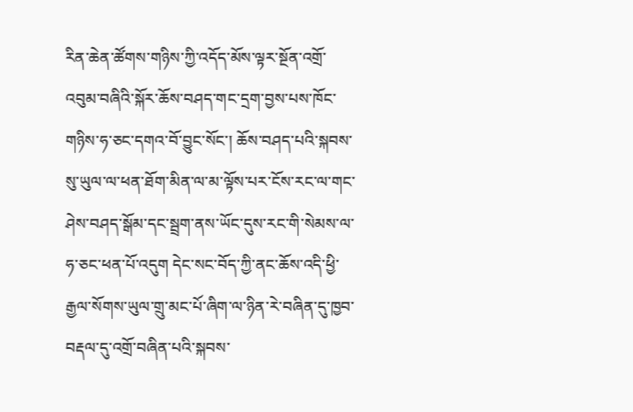རིན་ཆེན་ཚོགས་གཉིས་ཀྱི་འདོད་མོས་ལྟར་སྔོན་འགྲོ་འབུམ་བཞིའི་སྐོར་ཆོས་བཤད་གང་དྲག་བྱས་པས་ཁོང་གཉིས་ཧ་ཅང་དགའ་བོ་བྱུང་སོང་། ཆོས་བཤད་པའི་སྐབས་སུ་ཡུལ་ལ་ཕན་ཐོག་མིན་ལ་མ་ལྟོས་པར་ངོས་རང་ལ་གང་ཤེས་བཤད་སྒོམ་དང་སྦྲག་ནས་ཡོང་དུས་རང་གི་སེམས་ལ་ཧ་ཅང་ཕན་པོ་འདུག དེང་སང་བོད་ཀྱི་ནང་ཆོས་འདི་ཕྱི་རྒྱལ་སོགས་ཡུལ་གྲུ་མང་པོ་ཞིག་ལ་ཉིན་རེ་བཞིན་དུ་ཁྱབ་བརྡལ་དུ་འགྲོ་བཞིན་པའི་སྐབས་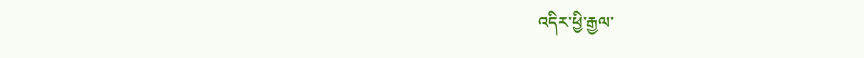འདིར་ཕྱི་རྒྱལ་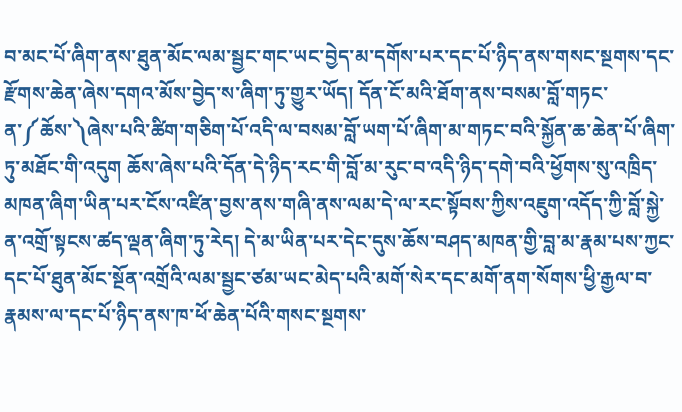བ་མང་པོ་ཞིག་ནས་ཐུན་མོང་ལམ་སྦྱང་གང་ཡང་བྱེད་མ་དགོས་པར་དང་པོ་ཉིད་ནས་གསང་སྔགས་དང་རྫོགས་ཆེན་ཞེས་དགའ་མོས་བྱེད་ས་ཞིག་ཏུ་གྱུར་ཡོད། དོན་ངོ་མའི་ཐོག་ནས་བསམ་བློ་གཏང་ན་༼ཆོས་༽ཞེས་པའི་ཚིག་གཅིག་པོ་འདི་ལ་བསམ་བློ་ཡག་པོ་ཞིག་མ་གཏང་བའི་སྐྱོན་ཆ་ཆེན་པོ་ཞིག་ཏུ་མཐོང་གི་འདུག ཆོས་ཞེས་པའི་དོན་དེ་ཉིད་རང་གི་བློ་མ་རུང་བ་འདི་ཉིད་དགེ་བའི་ཕྱོགས་སུ་འཁྲིད་མཁན་ཞིག་ཡིན་པར་ངོས་འཛིན་བྱས་ནས་གཞི་ནས་ལམ་དེ་ལ་རང་སྟོབས་ཀྱིས་འཇུག་འདོད་ཀྱི་བློ་སྐྱེ་ན་འགྲོ་སྟངས་ཚད་ལྡན་ཞིག་ཏུ་རེད། དེ་མ་ཡིན་པར་དེང་དུས་ཆོས་བཤད་མཁན་གྱི་བླ་མ་རྣམ་པས་ཀྱང་དང་པོ་ཐུན་མོང་སྔོན་འགྲོའི་ལམ་སྦྱང་ཙམ་ཡང་མེད་པའི་མགོ་སེར་དང་མགོ་ནག་སོགས་ཕྱི་རྒྱལ་བ་རྣམས་ལ་དང་པོ་ཉིད་ནས་ཁ་ཕོ་ཆེན་པོའི་གསང་སྔགས་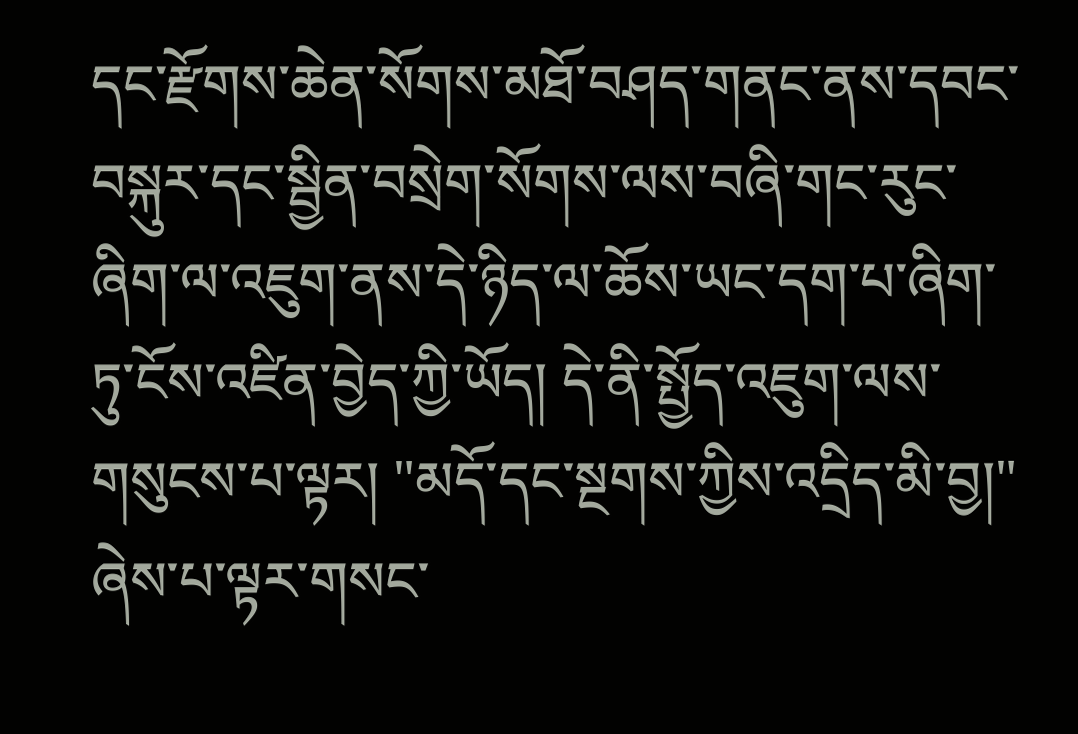དང་རྫོགས་ཆེན་སོགས་མཐོ་བཤད་གནང་ནས་དབང་བསྐུར་དང་སྦྱིན་བསྲེག་སོགས་ལས་བཞི་གང་རུང་ཞིག་ལ་འཇུག་ནས་དེ་ཉིད་ལ་ཆོས་ཡང་དག་པ་ཞིག་ཏུ་ངོས་འཛིན་བྱེད་ཀྱི་ཡོད། དེ་ནི་སྤྱོད་འཇུག་ལས་གསུངས་པ་ལྟར། "མདོ་དང་སྔགས་ཀྱིས་འདྲིད་མི་བྱ།" ཞེས་པ་ལྟར་གསང་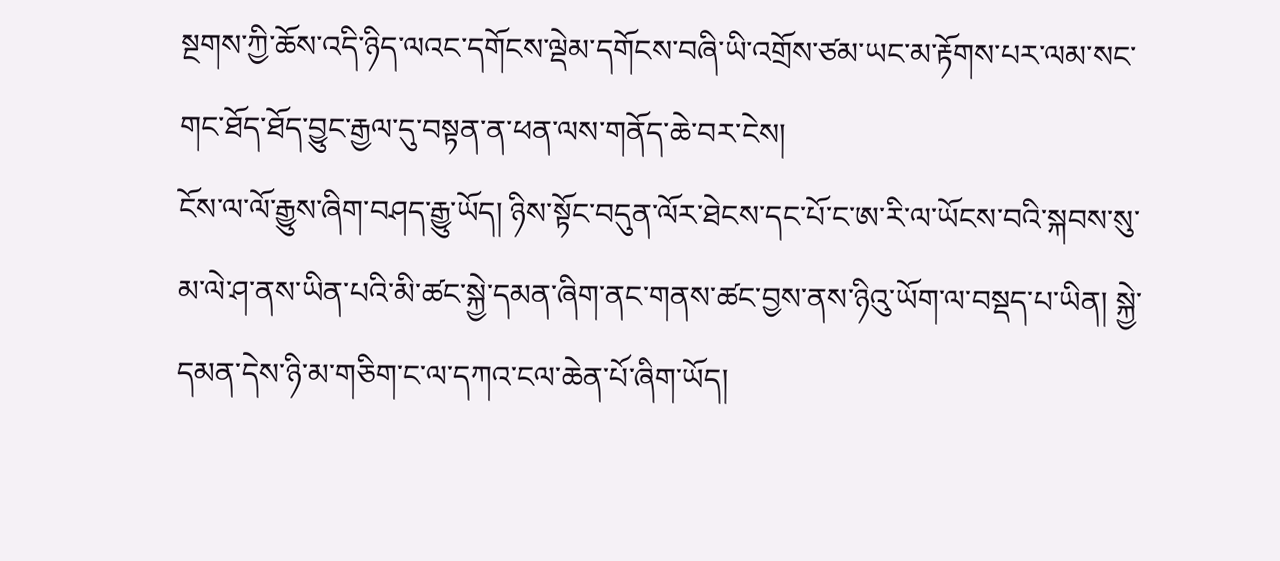སྔགས་ཀྱི་ཆོས་འདི་ཉིད་ལའང་དགོངས་ལྡེམ་དགོངས་བཞི་ཡི་འགྲོས་ཙམ་ཡང་མ་རྟོགས་པར་ལམ་སང་གང་ཐོད་ཐོད་བྱུང་རྒྱལ་དུ་བསྟན་ན་ཕན་ལས་གནོད་ཆེ་བར་ངེས།
ངོས་ལ་ལོ་རྒྱུས་ཞིག་བཤད་རྒྱུ་ཡོད། ཉིས་སྟོང་བདུན་ལོར་ཐེངས་དང་པོ་ང་ཨ་རི་ལ་ཡོངས་བའི་སྐབས་སུ་མ་ལེ་ཤ་ནས་ཡིན་པའི་མི་ཚང་སྐྱེ་དམན་ཞིག་ནང་གནས་ཚང་བྱས་ནས་ཉིའུ་ཡོག་ལ་བསྡད་པ་ཡིན། སྐྱེ་དམན་དེས་ཉི་མ་གཅིག་ང་ལ་དཀའ་ངལ་ཆེན་པོ་ཞིག་ཡོད།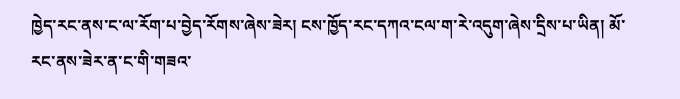ཁྱེད་རང་ནས་ང་ལ་རོག་པ་བྱེད་རོགས་ཞེས་ཟེར། ངས་ཁྱོད་རང་དཀའ་ངལ་ག་རེ་འདུག་ཞེས་དྲིས་པ་ཡིན། མོ་རང་ནས་ཟེར་ན་ང་གི་གཟའ་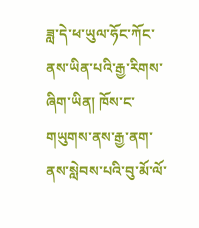ཟླ་དེ་ཕ་ཡུལ་ཧོང་ཀོང་ནས་ཡིན་པའི་རྒྱ་རིགས་ཞིག་ཡིན། ཁོས་ང་གཡུགས་ནས་རྒྱ་ནག་ནས་སླེབས་པའི་བུ་མོ་ལོ་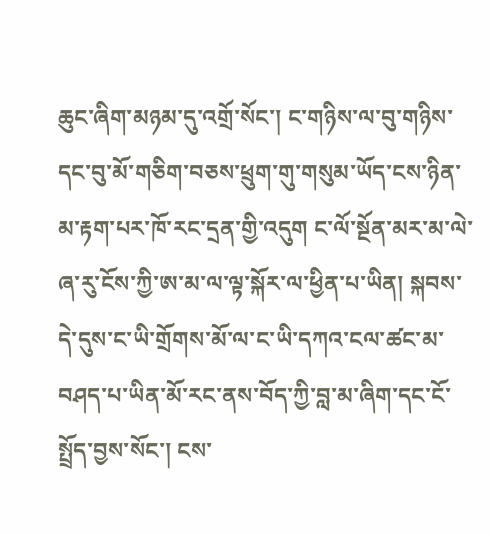ཆུང་ཞིག་མཉམ་དུ་འགྲོ་སོང་། ང་གཉིས་ལ་བུ་གཉིས་དང་བུ་མོ་གཅིག་བཅས་ཕྲུག་གུ་གསུམ་ཡོད་ངས་ཉིན་མ་རྟག་པར་ཁོ་རང་དྲན་གྱི་འདུག ང་ལོ་སྔོན་མར་མ་ལེ་ཞ་རུ་ངོས་ཀྱི་ཨ་མ་ལ་ལྟ་སྐོར་ལ་ཕྱིན་པ་ཡིན། སྐབས་དེ་དུས་ང་ཡི་གྲོགས་མོ་ལ་ང་ཡི་དཀའ་ངལ་ཚང་མ་བཤད་པ་ཡིན་མོ་རང་ནས་བོད་ཀྱི་བླ་མ་ཞིག་དང་ངོ་སྤྲོད་བྱས་སོང་། ངས་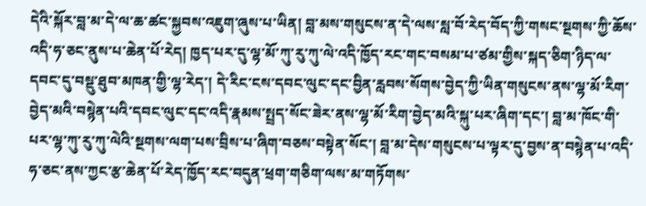དེའི་སྐོར་བླ་མ་དེ་ལ་ཆ་ཚང་སྐྱབས་འཇུག་ཞུས་པ་ཡིན། བླ་མས་གསུངས་ན་དེ་ལས་སླ་བོ་རེད་བོད་ཀྱི་གསང་སྔགས་ཀྱི་ཆོས་འདི་ཧ་ཅང་ནུས་པ་ཆེན་པོ་རེད། ཁྱད་པར་དུ་ལྷ་མོ་ཀུ་རུ་ཀུ་ལེ་འདི་ཁྱོད་རང་གང་བསམ་པ་ཙམ་གྱིས་སྐད་ཅིག་ཉིད་ལ་དབང་དུ་བསྡུ་ཐུབ་མཁན་གྱི་ལྷ་རེད་། དེ་རིང་ངས་དབང་ལུང་དང་བྱིན་རླབས་སོགས་བྱེད་ཀྱི་ཡིན་གསུངས་ནས་ལྷ་མོ་རིག་བྱེད་མའི་བསྙེན་པའི་དབང་ལུང་དང་འདི་རྣམས་སྤྲད་སོང་ཟེར་ནས་ལྷ་མོ་རིག་བྱེད་མའི་སྐུ་པར་ཞིག་དང་། བླ་མ་ཁོང་གི་པར་ལྷ་ཀུ་རུ་ཀུ་ལེའི་སྔགས་ལག་པས་བྲིས་པ་ཞིག་བཅས་བསྟེན་སོང་། བླ་མ་དེས་གསུངས་པ་ལྟར་དུ་བྱས་ན་བསྙེན་པ་འདི་ཧ་ཅང་ནས་ཀྱང་རྩ་ཆེན་པོ་རེད་ཁྱོད་རང་བདུན་ཕྲག་གཅིག་ལས་མ་གཏོགས་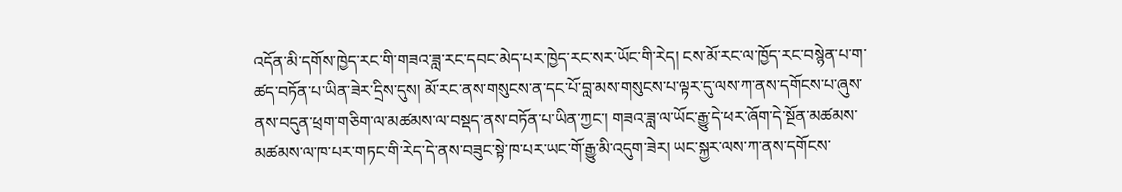འདོན་མི་དགོས་ཁྱེད་རང་གི་གཟའ་ཟླ་རང་དབང་མེད་པར་ཁྱེད་རང་སར་ཡོང་གི་རེད། ངས་མོ་རང་ལ་ཁྱོད་རང་བསྙེན་པ་ག་ཚད་བཏོན་པ་ཡིན་ཟེར་དྲིས་དུས། མོ་རང་ནས་གསུངས་ན་དང་པོ་བླ་མས་གསུངས་པ་ལྟར་དུ་ལས་ཀ་ནས་དགོངས་པ་ཞུས་ནས་བདུན་ཕྲག་གཅིག་ལ་མཚམས་ལ་བསྡད་ནས་བཏོན་པ་ཡིན་ཀྱང་། གཟའ་ཟླ་ལ་ཡོང་རྒྱུ་དེ་ཕར་ཞོག་དེ་སྔོན་མཚམས་མཚམས་ལ་ཁ་པར་གཏང་གི་རེད་དེ་ནས་བཟུང་སྟེ་ཁ་པར་ཡང་གོ་རྒྱུ་མི་འདུག་ཟེར། ཡང་སྐྱར་ལས་ཀ་ནས་དགོངས་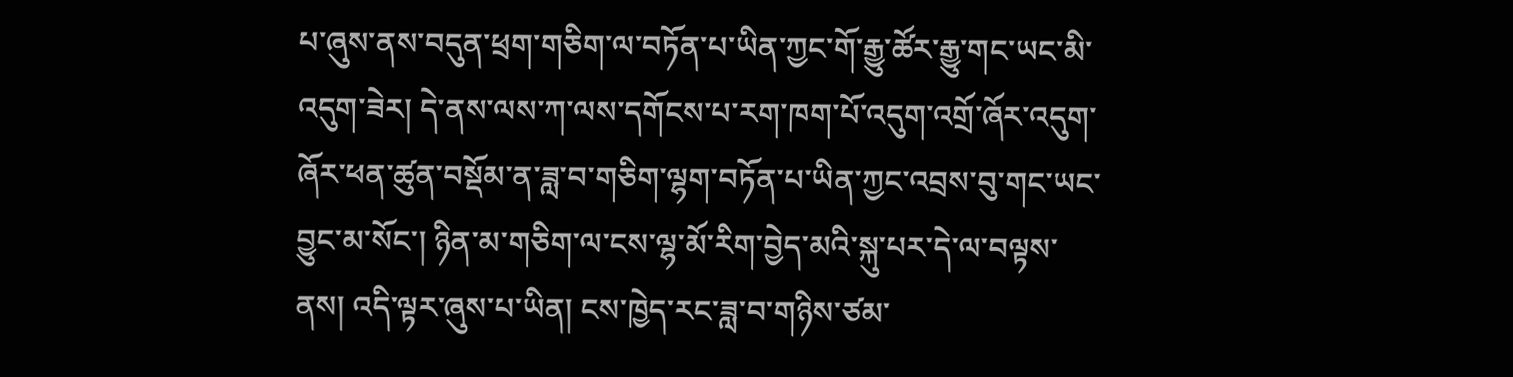པ་ཞུས་ནས་བདུན་ཕྲག་གཅིག་ལ་བཏོན་པ་ཡིན་ཀྱང་གོ་རྒྱུ་ཚོར་རྒྱུ་གང་ཡང་མི་འདུག་ཟེར། དེ་ནས་ལས་ཀ་ལས་དགོངས་པ་རག་ཁག་པོ་འདུག་འགྲོ་ཞོར་འདུག་ཞོར་ཕན་ཚུན་བསྡོམ་ན་ཟླ་བ་གཅིག་ལྷག་བཏོན་པ་ཡིན་ཀྱང་འབྲས་བུ་གང་ཡང་བྱུང་མ་སོང་། ཉིན་མ་གཅིག་ལ་ངས་ལྷ་མོ་རིག་བྱེད་མའི་སྐུ་པར་དེ་ལ་བལྟས་ནས། འདི་ལྟར་ཞུས་པ་ཡིན། ངས་ཁྱེད་རང་ཟླ་བ་གཉིས་ཙམ་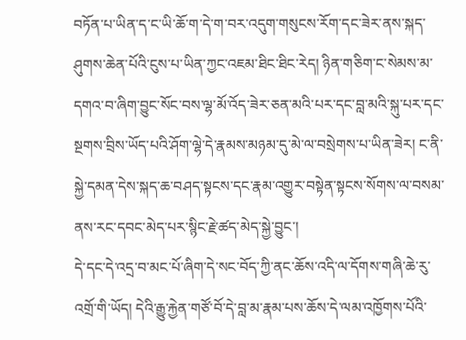བཏོན་པ་ཡིན་ད་ང་ཡི་ཆོ་ག་དེ་ག་བར་འདུག་གསུངས་རོག་དང་ཟེར་ནས་སྐད་ཤུགས་ཆེན་པོའི་ངུས་པ་ཡིན་ཀྱང་འཇམ་ཐིང་ཐིང་རེད། ཉིན་གཅིག་ང་སེམས་མ་དགའ་བ་ཞིག་བྱུང་སོང་བས་ལྷ་མོ་འོད་ཟེར་ཅན་མའི་པར་དང་བླ་མའི་སྐུ་པར་དང་སྔགས་བྲིས་ཡོད་པའི་ཤོག་ལྷེ་དེ་རྣམས་མཉམ་དུ་མེ་ལ་བསྲེགས་པ་ཡིན་ཟེར། ང་ནི་སྐྱེ་དམན་དེས་སྐད་ཆ་བཤད་སྟངས་དང་རྣམ་འགྱུར་བསྟེན་སྟངས་སོགས་ལ་བསམ་ནས་རང་དབང་མེད་པར་སྙིང་རྗེ་ཚད་མེད་སྐྱེ་བྱུང་།
དེ་དང་དེ་འདྲ་བ་མང་པོ་ཞིག་དེ་སང་བོད་ཀྱི་ནང་ཆོས་འདི་ལ་དོགས་གཞི་ཆེ་རུ་འགྲོ་གི་ཡོད། དེའི་རྒྱུ་རྐྱེན་གཙོ་བོ་དེ་བླ་མ་རྣམ་པས་ཆོས་དེ་ལམ་འཁྱོགས་པོའི་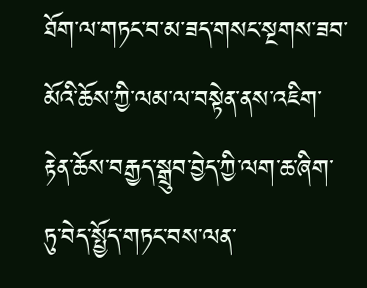ཐོག་ལ་གཏང་བ་མ་ཟད་གསང་སྔགས་ཟབ་མོའི་ཆོས་ཀྱི་ལམ་ལ་བསྟེན་ནས་འཇིག་རྟེན་ཆོས་བརྒྱད་སྒྲུབ་བྱེད་ཀྱི་ལག་ཆ་ཞིག་ཏུ་བེད་སྤྱོད་གཏང་བས་ལན་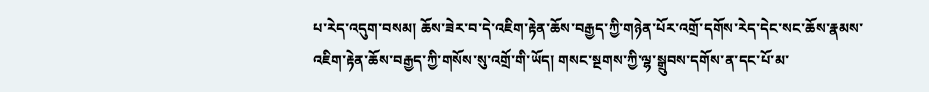པ་རེད་འདུག་བསམ། ཆོས་ཟེར་བ་དེ་འཇིག་རྟེན་ཆོས་བརྒྱད་ཀྱི་གཉེན་པོར་འགྲོ་དགོས་རེད་དེང་སང་ཆོས་རྣམས་འཇིག་རྟེན་ཆོས་བརྒྱད་ཀྱི་གསོས་སུ་འགྲོ་གི་ཡོད། གསང་སྔགས་ཀྱི་ལྷ་སྒྲུབས་དགོས་ན་དང་པོ་མ་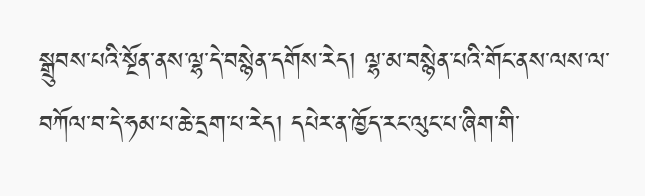སྒྲུབས་པའི་སྔོན་ནས་ལྷ་དེ་བསྙེན་དགོས་རེད། ལྷ་མ་བསྙེན་པའི་གོང་ནས་ལས་ལ་བཀོལ་བ་དེ་ཧམ་པ་ཆེ་དྲག་པ་རེད། དཔེར་ན་ཁྱོད་རང་ལུང་པ་ཞིག་གི་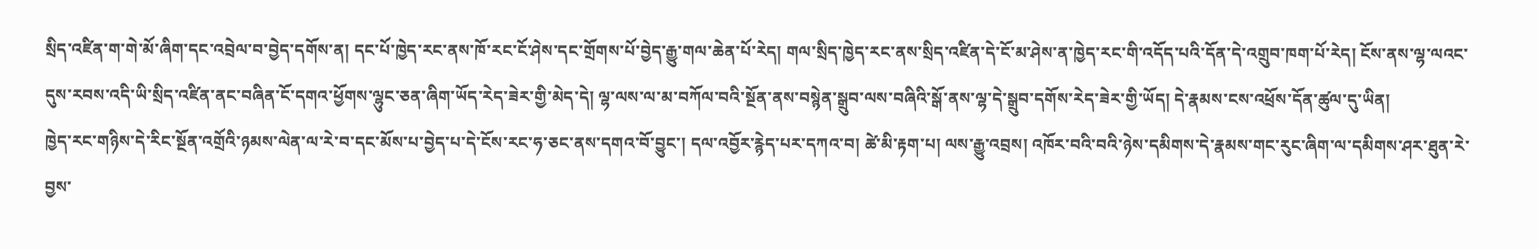སྲིད་འཛིན་ག་གེ་མོ་ཞིག་དང་འབྲེལ་བ་བྱེད་དགོས་ན། དང་པོ་ཁྱེད་རང་ནས་ཁོ་རང་ངོ་ཤེས་དང་གྲོགས་པོ་བྱེད་རྒྱུ་གལ་ཆེན་པོ་རེད། གལ་སྲིད་ཁྱེད་རང་ནས་སྲིད་འཛིན་དེ་ངོ་མ་ཤེས་ན་ཁྱེད་རང་གི་འདོད་པའི་དོན་དེ་འགྲུབ་ཁག་པོ་རེད། ངོས་ནས་ལྷ་ལའང་དུས་རབས་འདི་ཡི་སྲིད་འཛིན་ནང་བཞིན་ངོ་དགའ་ཕྱོགས་ལྷུང་ཅན་ཞིག་ཡོད་རེད་ཟེར་གྱི་མེད་དེ། ལྷ་ལས་ལ་མ་བཀོལ་བའི་སྔོན་ནས་བསྙེན་སྒྲུབ་ལས་བཞིའི་སྒོ་ནས་ལྷ་དེ་སྒྲུབ་དགོས་རེད་ཟེར་གྱི་ཡོད། དེ་རྣམས་ངས་འཕྲོས་དོན་ཚུལ་དུ་ཡིན།
ཁྱེད་རང་གཉིས་དེ་རིང་སྔོན་འགྲོའི་ཉམས་ལེན་ལ་རེ་བ་དང་མོས་པ་བྱེད་པ་དེ་ངོས་རང་ཧ་ཅང་ནས་དགའ་བོ་བྱུང་། དལ་འབྱོར་རྙེད་པར་དཀའ་བ། ཚེ་མི་རྟག་པ། ལས་རྒྱུ་འབྲས། འཁོར་བའི་བའི་ཉེས་དམིགས་དེ་རྣམས་གང་རུང་ཞིག་ལ་དམིགས་ཤར་ཐུན་རེ་བྱས་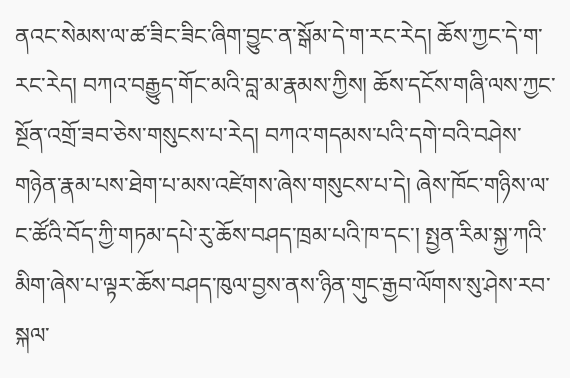ནའང་སེམས་ལ་ཚ་ཟིང་ཟིང་ཞིག་བྱུང་ན་སྒོམ་དེ་ག་རང་རེད། ཆོས་ཀྱང་དེ་ག་རང་རེད། བཀའ་བརྒྱུད་གོང་མའི་བླ་མ་རྣམས་ཀྱིས། ཆོས་དངོས་གཞི་ལས་ཀྱང་སྔོན་འགྲོ་ཟབ་ཅེས་གསུངས་པ་རེད། བཀའ་གདམས་པའི་དགེ་བའི་བཤེས་གཉེན་རྣམ་པས་ཐེག་པ་མས་འཛེགས་ཞེས་གསུངས་པ་དེ། ཞེས་ཁོང་གཉིས་ལ་ང་ཚོའི་བོད་ཀྱི་གཏམ་དཔེ་རུ་ཆོས་བཤད་ཁྲམ་པའི་ཁ་དང་། སྤྱན་རིམ་སྐྱ་ཀའི་མིག་ཞེས་པ་ལྟར་ཆོས་བཤད་ཁུལ་བྱས་ནས་ཉིན་གུང་རྒྱབ་ལོགས་སུ་ཤེས་རབ་སྐལ་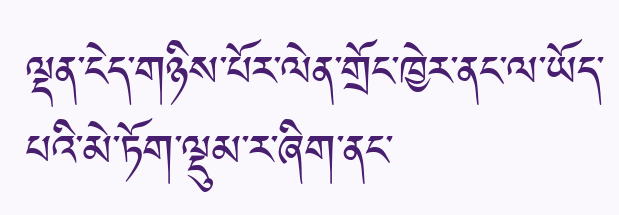ལྡན་ངེད་གཉིས་པོར་ལེན་གྲོང་ཁྱེར་ནང་ལ་ཡོད་པའི་མེ་ཏོག་ལྡུམ་ར་ཞིག་ནང་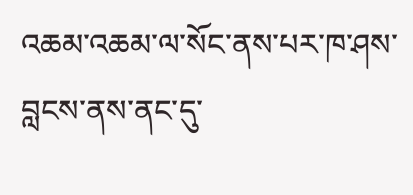འཆམ་འཆམ་ལ་སོང་ནས་པར་ཁ་ཤས་བླངས་ནས་ནང་དུ་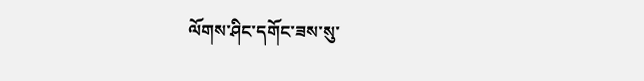ལོགས་ཤིང་དགོང་ཟས་སུ་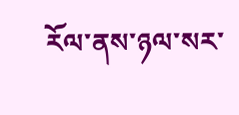རོལ་ནས་ཉལ་སར་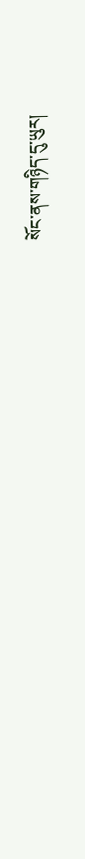སོང་ནས་གཉིད་དུ་ཡུར།